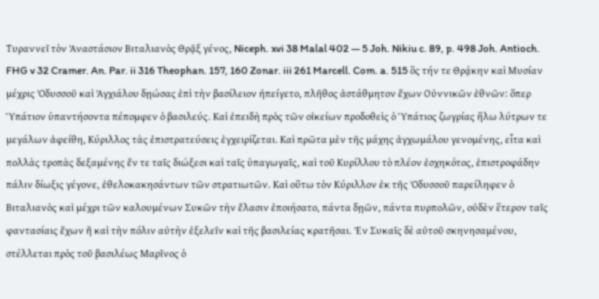Τυραννεῖ τὸν Ἀναστάσιον Βιταλιανὸς Θρᾷξ γένος, Niceph. xvi 38 Malal 402 — 5 Joh. Nikiu c. 89, p. 498 Joh. Antioch. FHG v 32 Cramer. An. Par. ii 316 Theophan. 157, 160 Zonar. iii 261 Marcell. Com. a. 515 ὃς τήν τε Θρᾴκην καὶ Μυσίαν μέχρις Ὀδυσσοῦ καὶ Ἀγχιάλου δῃώσας ἐπὶ τὴν βασίλειον ἠπείγετο, πλῆθος ἀστάθμητον ἔχων Οὐννικῶν ἐθνῶν: ὅπερ Ὑπάτιον ὑπαντήσοντα πέπομφεν ὁ βασιλεύς. Καὶ ἐπειδὴ πρὸς τῶν οἰκείων προδοθεὶς ὁ Ὑπάτιος ζωγρίας ἥλω λύτρων τε μεγάλων ἀφείθη, Κύριλλος τὰς ἐπιστρατεύσεις ἐγχειρίζεται. Καὶ πρῶτα μὲν τῆς μάχης ἀγχωμάλου γενομένης, εἶτα καὶ πολλὰς τροπὰς δεξαμένης ἔν τε ταῖς διώξεσι καὶ ταῖς ὑπαγωγαῖς, καὶ τοῦ Κυρίλλου τὸ πλέον ἐσχηκότος, ἐπιστροφάδην πάλιν δίωξις γέγονε, ἐθελοκακησάντων τῶν στρατιωτῶν. Καὶ οὕτω τὸν Κύριλλον ἐκ τῆς Ὀδυσσοῦ παρείληφεν ὁ Βιταλιανὸς καὶ μέχρι τῶν καλουμένων Συκῶν τὴν ἔλασιν ἐποιήσατο, πάντα δῃῶν, πάντα πυρπολῶν, οὐδὲν ἕτερον ταῖς φαντασίαις ἔχων ἢ καὶ τὴν πόλιν αὐτὴν ἐξελεῖν καὶ τῆς βασιλείας κρατῆσαι. Ἐν Συκαῖς δὲ αὐτοῦ σκηνησαμένου, στέλλεται πρὸς τοῦ βασιλέως Μαρῖνος ὁ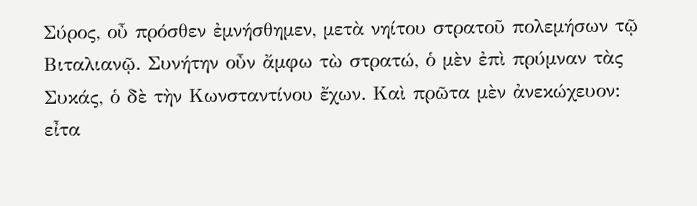Σύρος, οὖ πρόσθεν ἐμνήσθημεν, μετὰ νηίτου στρατοῦ πολεμήσων τῷ Βιταλιανῷ. Συνήτην οὖν ἄμφω τὼ στρατώ, ὁ μὲν ἐπὶ πρύμναν τὰς Συκάς, ὁ δὲ τὴν Κωνσταντίνου ἔχων. Καὶ πρῶτα μὲν ἀνεκώχευον: εἶτα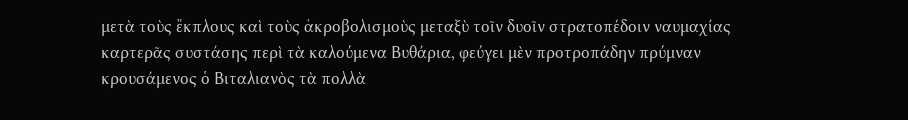μετὰ τοὺς ἔκπλους καὶ τοὺς ἀκροβολισμοὺς μεταξὺ τοῖν δυοῖν στρατοπέδοιν ναυμαχίας καρτερᾶς συστάσης περὶ τὰ καλούμενα Βυθάρια, φεύγει μὲν προτροπάδην πρύμναν κρουσάμενος ὁ Βιταλιανὸς τὰ πολλὰ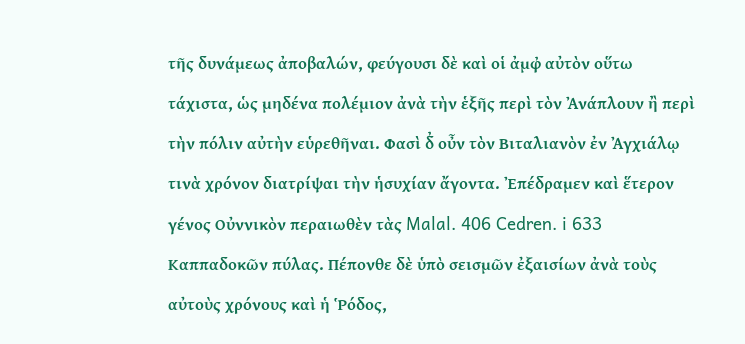τῆς δυνάμεως ἀποβαλών, φεύγουσι δὲ καὶ οἱ ἀμφ̓ αὐτὸν οὕτω τάχιστα, ὡς μηδένα πολέμιον ἀνὰ τὴν ἑξῆς περὶ τὸν Ἀνάπλουν ἢ περὶ τὴν πόλιν αὐτὴν εὑρεθῆναι. Φασὶ δ̓ οὖν τὸν Βιταλιανὸν ἐν Ἀγχιάλῳ τινὰ χρόνον διατρίψαι τὴν ἡσυχίαν ἄγοντα. Ἐπέδραμεν καὶ ἕτερον γένος Οὐννικὸν περαιωθὲν τὰς Malal. 406 Cedren. i 633 Καππαδοκῶν πύλας. Πέπονθε δὲ ὑπὸ σεισμῶν ἐξαισίων ἀνὰ τοὺς αὐτοὺς χρόνους καὶ ἡ Ῥόδος,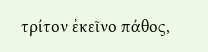τρίτον ἐκεῖνο πάθος,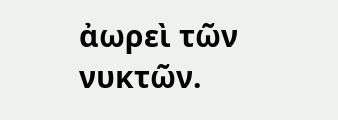ἀωρεὶ τῶν νυκτῶν.